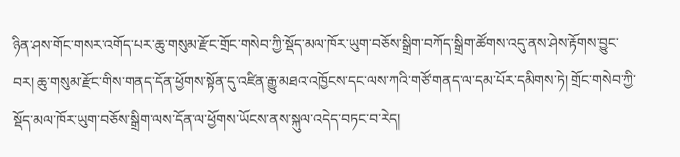ཉིན་ཤས་གོང་གསར་འགོད་པར་ཆུ་གསུམ་རྫོང་གྲོང་གསེབ་ཀྱི་སྡོད་མལ་ཁོར་ཡུག་བཅོས་སྒྲིག་བཀོད་སྒྲིག་ཚོགས་འདུ་ནས་ཤེས་རྟོགས་བྱུང་བར། ཆུ་གསུམ་རྫོང་གིས་གནད་དོན་ཕྱོགས་སྟོན་དུ་འཛིན་རྒྱུ་མཐའ་འཁྱོངས་དང་ལས་ཀའི་གཙོ་གནད་ལ་དམ་པོར་དམིགས་ཏེ། གྲོང་གསེབ་ཀྱི་སྡོད་མལ་ཁོར་ཡུག་བཅོས་སྒྲིག་ལས་དོན་ལ་ཕྱོགས་ཡོངས་ནས་སྐུལ་འདེད་བཏང་བ་རེད།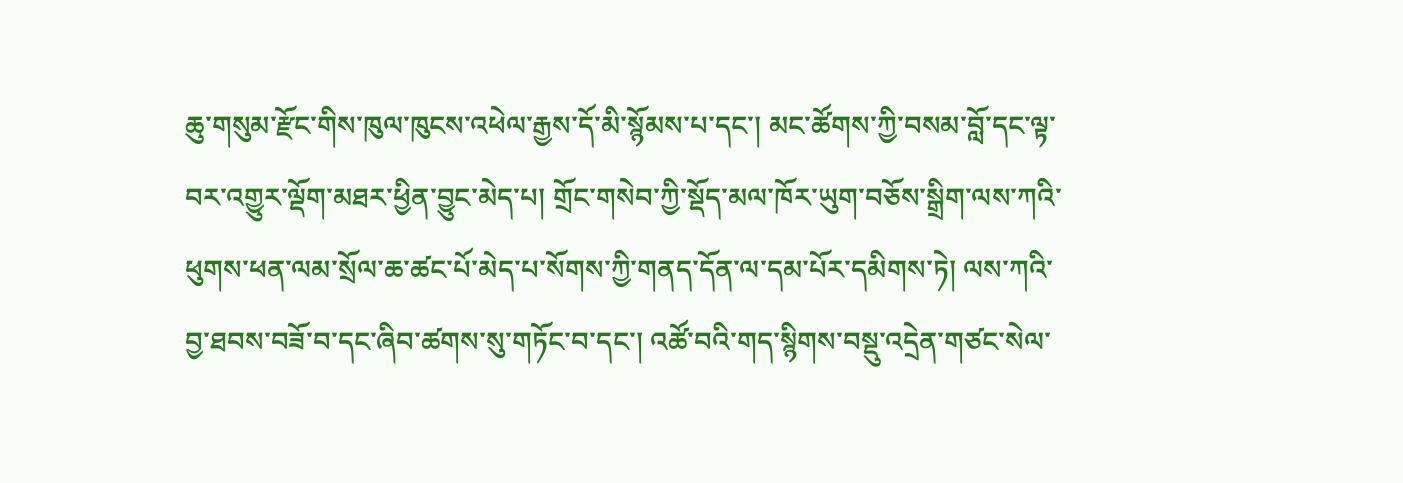ཆུ་གསུམ་རྫོང་གིས་ཁུལ་ཁུངས་འཕེལ་རྒྱས་དོ་མི་སྙོམས་པ་དང་། མང་ཚོགས་ཀྱི་བསམ་བློ་དང་ལྟ་བར་འགྱུར་ལྡོག་མཐར་ཕྱིན་བྱུང་མེད་པ། གྲོང་གསེབ་ཀྱི་སྡོད་མལ་ཁོར་ཡུག་བཅོས་སྒྲིག་ལས་ཀའི་ཕུགས་ཕན་ལམ་སྲོལ་ཆ་ཚང་པོ་མེད་པ་སོགས་ཀྱི་གནད་དོན་ལ་དམ་པོར་དམིགས་ཏེ། ལས་ཀའི་བྱ་ཐབས་བཟོ་བ་དང་ཞིབ་ཚགས་སུ་གཏོང་བ་དང་། འཚོ་བའི་གད་སྙིགས་བསྡུ་འདྲེན་གཙང་སེལ་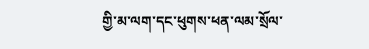གྱི་མ་ལག་དང་ཕུགས་ཕན་ལམ་སྲོལ་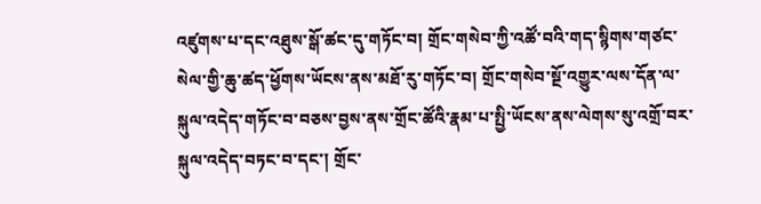འཛུགས་པ་དང་འཐུས་སྒོ་ཚང་དུ་གཏོང་བ། གྲོང་གསེབ་ཀྱི་འཚོ་བའི་གད་སྙིགས་གཙང་སེལ་གྱི་ཆུ་ཚད་ཕྱོགས་ཡོངས་ནས་མཐོ་རུ་གཏོང་བ། གྲོང་གསེབ་སྔོ་འགྱུར་ལས་དོན་ལ་སྐུལ་འདེད་གཏོང་བ་བཅས་བྱས་ནས་གྲོང་ཚོའི་རྣམ་པ་སྤྱི་ཡོངས་ནས་ལེགས་སུ་འགྲོ་བར་སྐུལ་འདེད་བཏང་བ་དང་། གྲོང་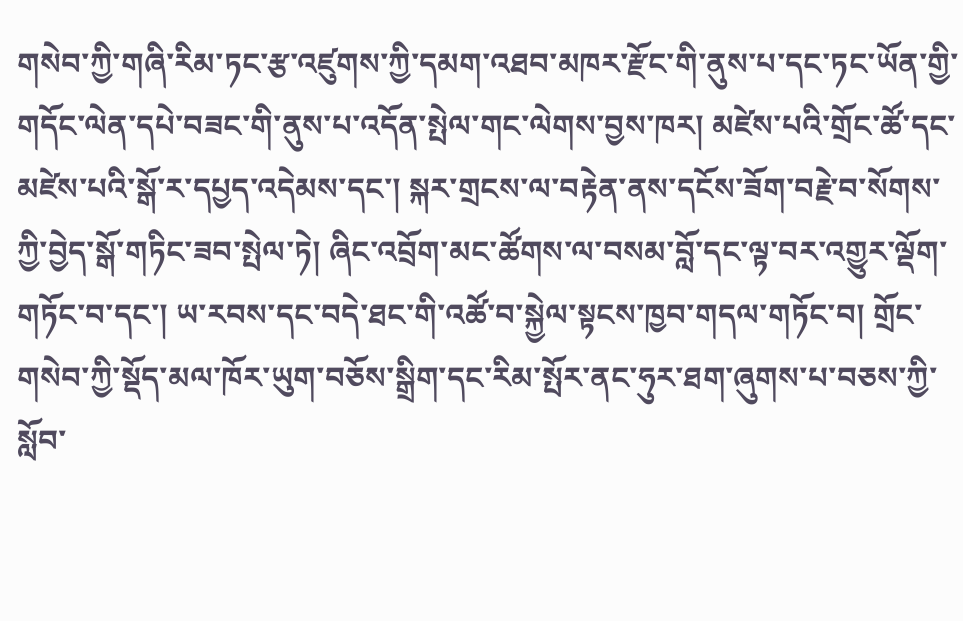གསེབ་ཀྱི་གཞི་རིམ་ཏང་རྩ་འཛུགས་ཀྱི་དམག་འཐབ་མཁར་རྫོང་གི་ནུས་པ་དང་ཏང་ཡོན་གྱི་གདོང་ལེན་དཔེ་བཟང་གི་ནུས་པ་འདོན་སྤེལ་གང་ལེགས་བྱས་ཁར། མཛེས་པའི་གྲོང་ཚོ་དང་མཛེས་པའི་སྒོ་ར་དཔྱད་འདེམས་དང་། སྐར་གྲངས་ལ་བརྟེན་ནས་དངོས་ཟོག་བརྗེ་བ་སོགས་ཀྱི་བྱེད་སྒོ་གཏིང་ཟབ་སྤེལ་ཏེ། ཞིང་འབྲོག་མང་ཚོགས་ལ་བསམ་བློ་དང་ལྟ་བར་འགྱུར་ལྡོག་གཏོང་བ་དང་། ཡ་རབས་དང་བདེ་ཐང་གི་འཚོ་བ་སྐྱེལ་སྟངས་ཁྱབ་གདལ་གཏོང་བ། གྲོང་གསེབ་ཀྱི་སྡོད་མལ་ཁོར་ཡུག་བཅོས་སྒྲིག་དང་རིམ་སྤོར་ནང་ཧུར་ཐག་ཞུགས་པ་བཅས་ཀྱི་སློབ་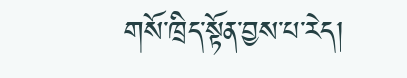གསོ་ཁྲིད་སྟོན་བྱས་པ་རེད།